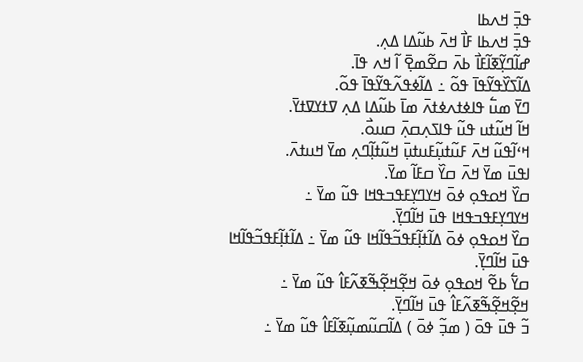ߟߏ߲߫ ߞߍߕߊ
ߟߏ߲߫ ߞߍߕߊ ߓߊ߯ ߞߍ߫ ߕߎ߬ߡߊ ߡߍ߲.
ߝߊ߬ߣߌ߲߬ߧߊ߬ߓߊ߯ ߕߍ߫ ߛߐ߬ߘߐ߲߫ ߊ߬ ߞߍ ߟߊ߫.
ߡߊ߬ߖߌ߰ߟߌ߬ߟߊ߫ ߟߋ߬ ߸ ߡߊ߬ߦߟߍ߬ߟߌ߬ߟߊ߫ ߟߋ߬.
ߣߌ߫ ߘߎ߱ ߟߊߦߙߍߦߙߍ߫ ߘߊ߫ ߕߎ߬ߡߊ ߡߍ߲ ߜߙߌߜߙߌ߫.
ߞߊ߬ ߞߎ߬ߙߎ ߟߎ߬ ߟߊߖߍ߲ߛߍ߲߫ ߛߎߋ߯.
ߞߵߊ߬ߟߎ߬ ߞߍ߫ ߓߎ߬ߙߎ߲߬ߓߎߙߎ߲߫ ߞߎ߬ߙߊ߲߬ߣߍ߲ ߘߌ߫ ߞߎߙߍ߫.
ߊߟߎ߫ ߘߌ߫ ߞߍ߫ ߛߌ߰ ߛߓߊ߬ ߘߌ߫.
ߛߌ߰ ߞߋߟߋ߲ ߦߋ߫ ߞߌߣߌ߲ߓߟߏߟߞߊ ߟߎ߬ ߘߌ߫ ߸ ߞߌߣߌ߲ߓߟߏߟߞߊ ߟߎ߫ ߞߊ߬ߣߌ߲߫.
ߛߌ߰ ߞߋߟߋ߲ ߦߋ߫ ߡߊ߬ߙߊ߲߬ߓߟߏ߬ߟߊ߬ߞߊ ߟߎ߬ ߘߌ߫ ߸ ߡߊ߬ߙߊ߲߬ߓߟߏ߬ߟߊ߬ߞߊ ߟߎ߫ ߞߊ߬ߣߌ߲߫.
ߛߌ߱ ߕߐ߬ ߞߋߟߋ߲ ߦߋ߫ ߞߐ߲߬ߞߐ߲߬ߒ߬ߧߍ߬ߓߊ߮ ߟߎ߬ ߘߌ߫ ߸ ߞߐ߲߬ߞߐ߲߬ߒ߬ߧߍ߬ߓߊ߮ ߟߎ߫ ߞߊ߬ߣߌ߲߫.
ߏ߬ ߟߎ߫ ߟߋ߫ ( ߘߏ߲߬ ߦߋ߫ ) ߡߊ߬ߛߎ߬ߘߎ߲߬ߧߊ߬ߓߊ߮ ߟߎ߬ ߘߌ߫ ߸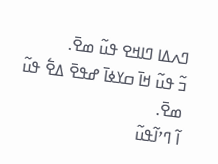ߣߍߡߊ ߣߊߞߐ ߟߎ߬ ߘߐ߫.
ߏ߬ ߟߎ߬ ߞߊ߫ ߛߌߦߊ߫ ߝߟߐ߫ ߡߐ߱ ߟߎ߬ ߘߐ߫.
ߊ߬ ߣߴߊ߬ߟߎ߬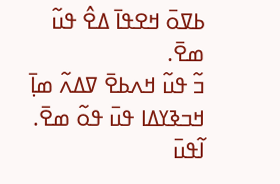ߕߜߋ߫ ߞߐߟߊ߫ ߡߐ߮ ߟߎ߬ ߘߐ߫.
ߏ߬ ߟߎ߬ ߞߍߕߐ߫ ߜߡߍ߬ ߘߊ߲߫ ߞߏߢߌߡߊ ߟߎ߫ ߟߋ߬ ߘߐ߫.
ߊ߬ߟߎ߫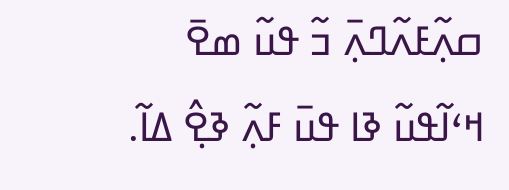ߛߍ߲߬ߓߍ߬ߣߍ߲߫ ߏ߬ ߟߎ߬ ߘߐ߫ ߞߵߊ߬ߟߎ߬ ߢߊ ߟߎ߫ ߓߍ߲߬ ߢߐ߲߮ ߡߊ߬.